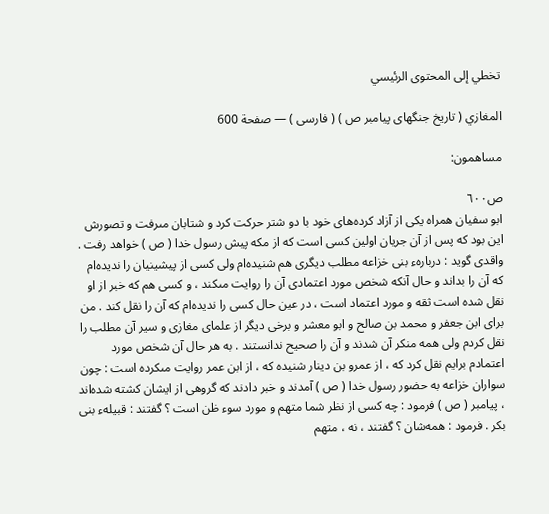تخطي إلى المحتوى الرئيسي

المغازي ( تاريخ جنگهاى پيامبر ص ) ( فارسى ) — صفحة 600

مساهمون:

ص٦٠٠
ابو سفيان همراه يكى از آزاد كرده‌هاى خود با دو شتر حركت كرد و شتابان مىرفت و تصورش اين بود كه پس از آن جريان اولين كسى است كه از مكه پيش رسول خدا ( ص ) خواهد رفت . واقدى گويد : دربارهء بنى خزاعه مطلب ديگرى هم شنيده‌ام ولى كسى از پيشينيان را نديده‌ام كه آن را بداند و حال آنكه شخص مورد اعتمادى آن را روايت مىكند ، و كسى هم كه خبر از او نقل شده است ثقه و مورد اعتماد است ، در عين حال كسى را نديده‌ام كه آن را نقل كند . من براى ابن جعفر و محمد بن صالح و ابو معشر و برخى ديگر از علماى مغازى و سير آن مطلب را نقل كردم ولى همه منكر آن شدند و آن را صحيح ندانستند . به هر حال آن شخص مورد اعتمادم برايم نقل كرد كه ، از عمرو بن دينار شنيده كه ، از ابن عمر روايت مىكرده است : چون سواران خزاعه به حضور رسول خدا ( ص ) آمدند و خبر دادند كه گروهى از ايشان كشته شده‌اند ، پيامبر ( ص ) فرمود : چه كسى از نظر شما متهم و مورد سوء ظن است ؟ گفتند : قبيلهء بنى بكر . فرمود : همه‌شان ؟ گفتند ، نه ، متهم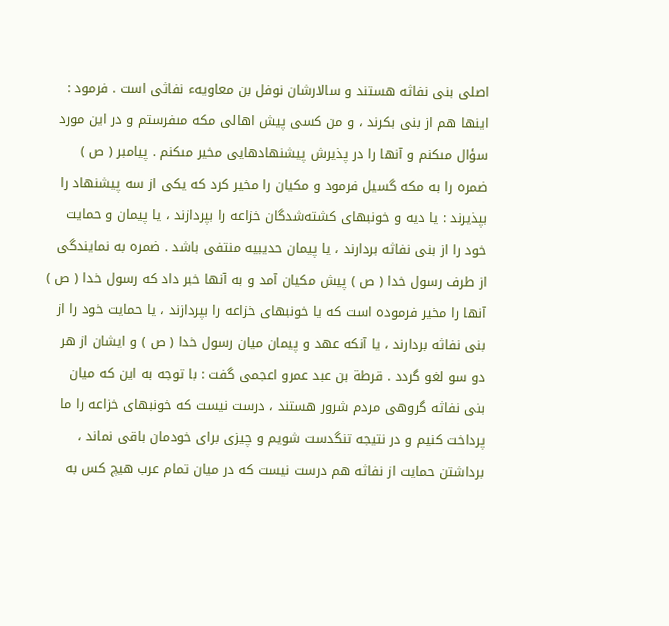اصلى بنى نفاثه هستند و سالارشان نوفل بن معاويهء نفاثى است . فرمود : اينها هم از بنى بكرند ، و من كسى پيش اهالى مكه مىفرستم و در اين مورد سؤال مىكنم و آنها را در پذيرش پيشنهادهايى مخير مىكنم . پيامبر ( ص ) ضمره را به مكه گسيل فرمود و مكيان را مخير كرد كه يكى از سه پيشنهاد را بپذيرند : يا ديه و خونبهاى كشته‌شدگان خزاعه را بپردازند ، يا پيمان و حمايت خود را از بنى نفاثه بردارند ، يا پيمان حديبيه منتفى باشد . ضمره به نمايندگى از طرف رسول خدا ( ص ) پيش مكيان آمد و به آنها خبر داد كه رسول خدا ( ص ) آنها را مخير فرموده است كه يا خونبهاى خزاعه را بپردازند ، يا حمايت خود را از بنى نفاثه بردارند ، يا آنكه عهد و پيمان ميان رسول خدا ( ص ) و ايشان از هر دو سو لغو گردد . قرطة بن عبد عمرو اعجمى گفت : با توجه به اين كه ميان بنى نفاثه گروهى مردم شرور هستند ، درست نيست كه خونبهاى خزاعه را ما پرداخت كنيم و در نتيجه تنگدست شويم و چيزى براى خودمان باقى نماند ، برداشتن حمايت از نفاثه هم درست نيست كه در ميان تمام عرب هيچ كس به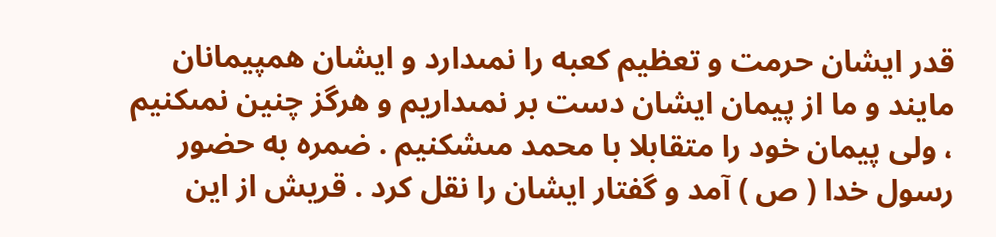قدر ايشان حرمت و تعظيم كعبه را نمىدارد و ايشان همپيمانان مايند و ما از پيمان ايشان دست بر نمىداريم و هرگز چنين نمىكنيم ، ولى پيمان خود را متقابلا با محمد مىشكنيم . ضمره به حضور رسول خدا ( ص ) آمد و گفتار ايشان را نقل كرد . قريش از اين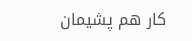كار هم پشيمان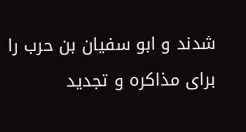شدند و ابو سفيان بن حرب را براى مذاكره و تجديد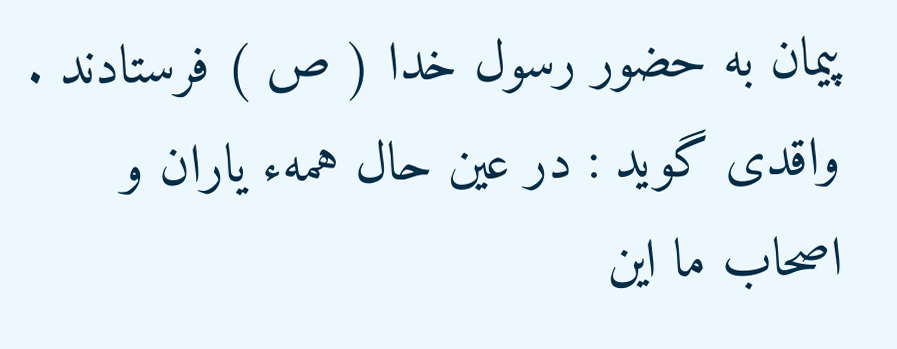پيمان به حضور رسول خدا ( ص ) فرستادند . واقدى گويد : در عين حال همهء ياران و اصحاب ما اين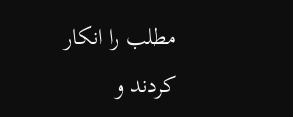مطلب را انكار كردند و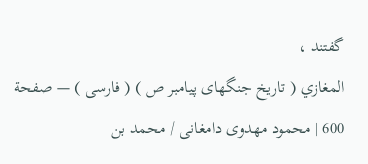گفتند ،
المغازي ( تاريخ جنگهاى پيامبر ص ) ( فارسى ) — صفحة 600 | محمود مهدوى دامغانى / محمد بن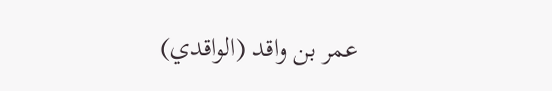عمر بن واقد (الواقدي)